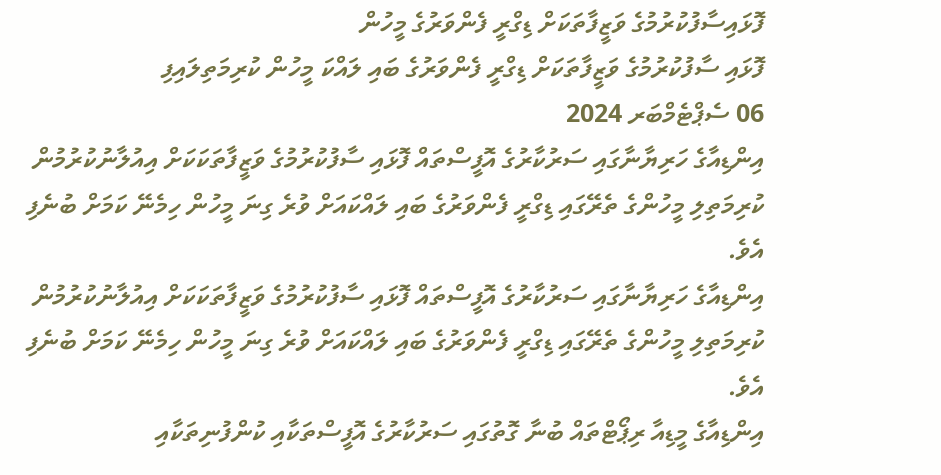ފޮޅައިސާފުކުރުމުގެ ވަޒީފާތަކަށް ޑިގްރީ ފެންވަރުގެ މީހުން
ފޮޅައި ސާފުކުރުމުގެ ވަޒީފާތަކަށް ޑިގްރީ ފެންވަރުގެ ބައި ލައްކަ މީހުން ކުރިމަތިލައިފި
06 ސެޕްޓެމްބަރ 2024
އިންޑިއާގެ ހަރިޔާނާގައި ސަރުކާރުގެ އޮފީސްތައް ފޮޅައި ސާފުކުރުމުގެ ވަޒީފާތަކަކަށް އިއުލާނުކުރުމުން ކުރިމަތިލި މީހުންގެ ތެރޭގައި ޑިގްރީ ފެންވަރުގެ ބައި ލައްކައަށް ވުރެ ގިނަ މީހުން ހިމެނޭ ކަމަށް ބުނެފި އެވެ.
އިންޑިއާގެ ހަރިޔާނާގައި ސަރުކާރުގެ އޮފީސްތައް ފޮޅައި ސާފުކުރުމުގެ ވަޒީފާތަކަކަށް އިއުލާނުކުރުމުން ކުރިމަތިލި މީހުންގެ ތެރޭގައި ޑިގްރީ ފެންވަރުގެ ބައި ލައްކައަށް ވުރެ ގިނަ މީހުން ހިމެނޭ ކަމަށް ބުނެފި އެވެ.
އިންޑިއާގެ މީޑިއާ ރިޕޯޓްތައް ބުނާ ގޮތުގައި ސަރުކާރުގެ އޮފީސްތަކާއި ކުންފުނިތަކާއި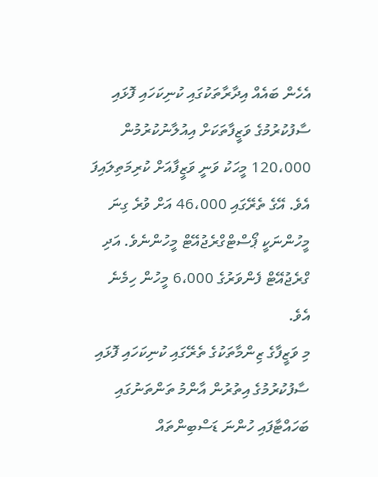އެހެން ބައެއް އިދާރާތަކުގައި ކުނިކަހައި ފޮޅައި ސާފުކުރުމުގެ ވަޒީފާތަކަށް އިއުލާނުކުރުމުން 120،000 މީހަކު ވަނީ ވަޒީފާއަށް ކުރިމަތިލައިފަ އެވެ. އޭގެ ތެރޭގައި 46،000 އަށް ވުރެ ގިނަ މީހުންނަކީ ޕޯސްޓްގްރެޖުއޭޓް މީހުންނެވެ. އަދި ގްރެޖުއޭޓް ފެންވަރުގެ 6،000 މީހުން ހިމެނެ އެވެ.
މި ވަޒީފާގެ ޒިންމާތަކުގެ ތެރޭގައި ކުނިކަހައި ފޮޅައި ސާފުކުރުމުގެ އިތުރުން އާންމު ތަންތަނުގައި ބަހައްޓާފައި ހުންނަ ޑަސްބިންތައް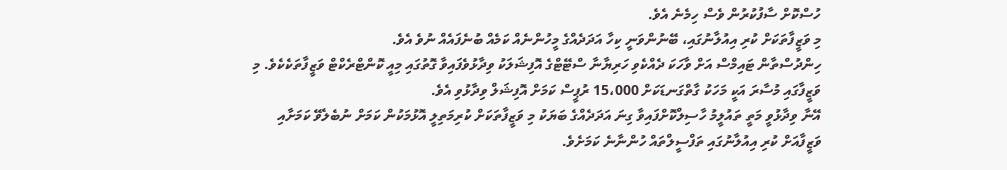ހުސްކޮށް ސާފުކުރުން ވެސް ހިމެނެ އެވެ.
މި ވަޒީފާތަކަށް ކުރި އިއުލާނުގައި، ބޭނުންވަނީ ކިހާ އަދަދެއްގެ މީހުންނެއް ކަމެއް ބުނެފައެއް ނުވެ އެވެ.
ހިންދުސްތާން ޓައިމްސް އަށް ވާހަކަ ދެއްކެވި ހަރިޔާނާ ސްޓޭޓްގެ އޮފިޝަލަކު ވިދާޅުވެފައިވާ ގޮތުގައި މިއީ ކޮންޓްރެކްޓް ވަޒީފާތަކެކެވެ. މި ވަޒީފާގައި މުސާރަ އަކީ މަހަކު ގާތްގަނޑަކަށް 15،000 ރުޕީސް ކަމަށް އޮފިޝަލް ވިދާޅުވި އެވެ.
އޭނާ ވިދާޅުވީ މަތީ ތައުލީމު ހާސިލްކޮށްފައިވާ ގިނަ އަދަދެއްގެ ބަޔަކު މި ވަޒީފާތަކަށް ކުރިމަތިލީ އޮޅުމަކުން ކަމަށް ނުބެލެވޭ ކަމަށާއި ވަޒީފާއަށް ކުރި އިއުލާނުގައި ތަފްސީލްތައް ހުންނާނެ ކަމަށެވެ.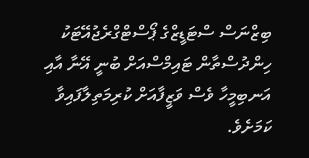ބިޒްނަސް ސްޓަޑީޒްގެ ޕޯސްޓްގްރެޖުއޭޓަކު ހިންދުސްތާން ޓައިމްސްއަށް ބުނީ އޭނާ އާއި އަނބިމީހާ ވެސް ވަޒީފާއަށް ކުރިމަތިލާފައިވާ ކަމަށެވެ.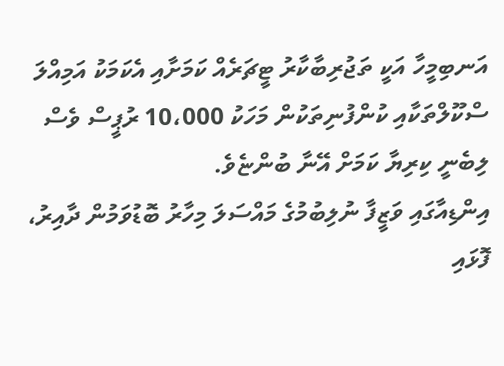އަނބިމީހާ އަކީ ތަޖުރިބާކާރު ޓީޗަރެއް ކަމަށާއި އެކަމަކު އަމިއްލަ ސްކޫލްތަކާއި ކުންފުނިތަކުން މަހަކު 10،000 ރުޕީސް ވެސް ލިބެނީ ކިރިޔާ ކަމަށް އޭނާ ބުންޏެވެ.
އިންޑިއާގައި ވަޒީފާ ނުލިބުމުގެ މައްސަލަ މިހާރު ބޮޑުވަމުން ދާއިރު، ފޮޅައި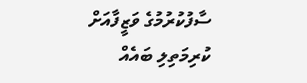ސާފުކުރުމުގެ ވަޒީފާއަށް ކުރިމަތިލި ބައެއް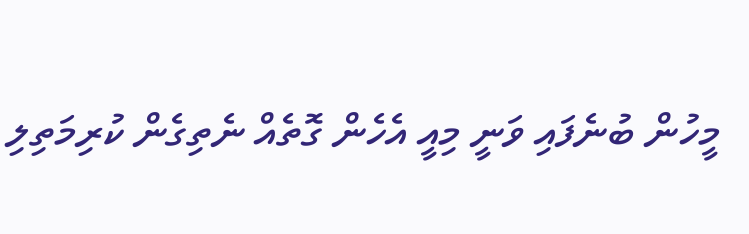މީހުން ބުނެފައި ވަނީ މިއީ އެހެން ގޮތެއް ނެތިގެން ކުރިމަތިލި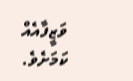ވަޒީފާއެއް ކަމަށެވެ.